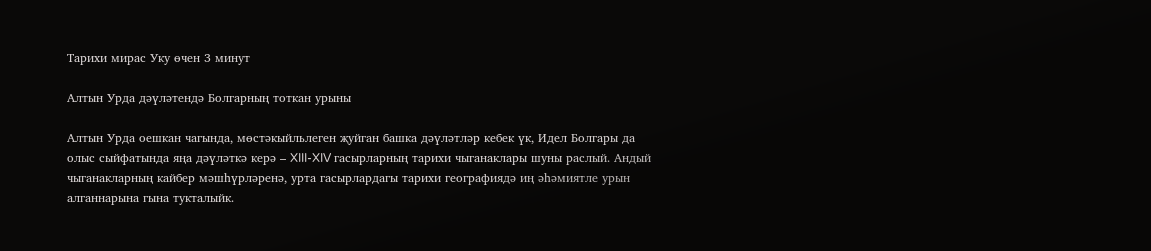Тарихи мирас Уку өчен 3 минут

Алтын Урда дәүләтендә Болгарның тоткан урыны

Алтын Урда оешкан чагында, мөстәкыйльлеген җуйган башка дәүләтләр кебек үк, Идел Болгары да олыс сыйфатында яңа дәүләткә керә – XIII-XIV гасырларның тарихи чыганаклары шуны раслый. Андый чыганакларның кайбер мәшһүрләренә, урта гасырлардагы тарихи географиядә иң әһәмиятле урын алганнарына гына тукталыйк.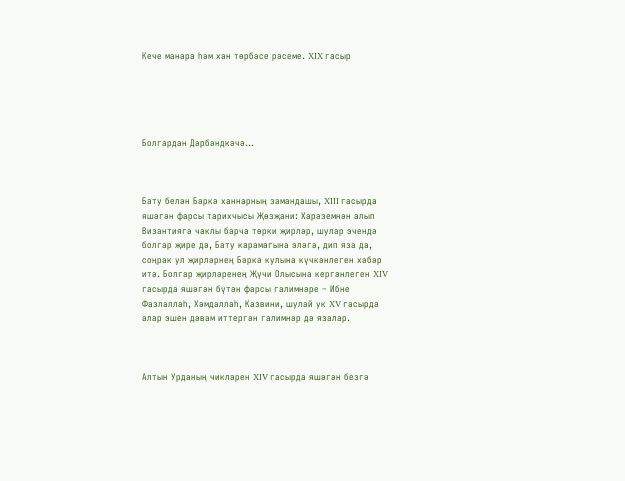Кече манара һәм хан төрбәсе рәсеме. XIX гасыр





Болгардан Дәрбәндкәчә...



Бату белән Бәркә ханнарның замандашы, XIII гасырда яшәгән фарсы тарихчысы Җөзҗани: Харәземнән алып Византиягә чаклы барча төрки җирләр, шулар эчендә болгар җире дә, Бату карамагына эләгә, дип яза да, соңрак ул җирләрнең Бәркә кулына күчкәнлеген хәбәр итә. Болгар җирләренең Җүчи Олысына кергәнлеген XIV гасырда яшәгән бүтән фарсы галимнәре – Ибне Фазлаллаһ, Хәмдаллаһ, Казвини, шулай ук XV гасырда алар эшен дәвам иттергән галимнәр дә язалар.



Алтын Урданың чикләрен XIV гасырда яшәгән безгә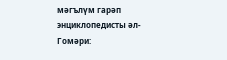мәгълүм гарәп энциклопедисты әл-Гомәри: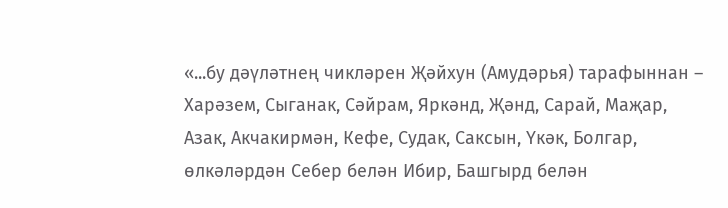«...бу дәүләтнең чикләрен Җәйхун (Амудәрья) тарафыннан – Харәзем, Сыганак, Сәйрам, Яркәнд, Җәнд, Сарай, Маҗар, Азак, Акчакирмән, Кефе, Судак, Саксын, Үкәк, Болгар, өлкәләрдән Себер белән Ибир, Башгырд белән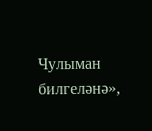Чулыман билгеләнә»,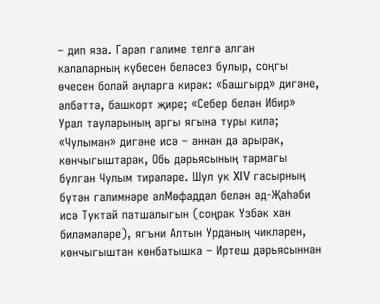– дип яза. Гарәп галиме телгә алган калаларның күбесен беләсез булыр, соңгы өчесен болай аңларга кирәк: «Башгырд» дигәне, әлбәттә, башкорт җире; «Себер белән Ибир» Урал тауларының аргы ягына туры килә; «Чулыман» дигәне исә – аннан да арырак, көнчыгыштарак, Обь дәрьясының тармагы булган Чулым тирәләре. Шул ук XIV гасырның бүтән галимнәре әлМөфаддәл белән әд-Җаһәби исә Туктай патшалыгын (соңрак Үзбәк хан биләмәләре), ягъни Алтын Урданың чикләрен, көнчыгыштан көнбатышка – Иртеш дәрьясыннан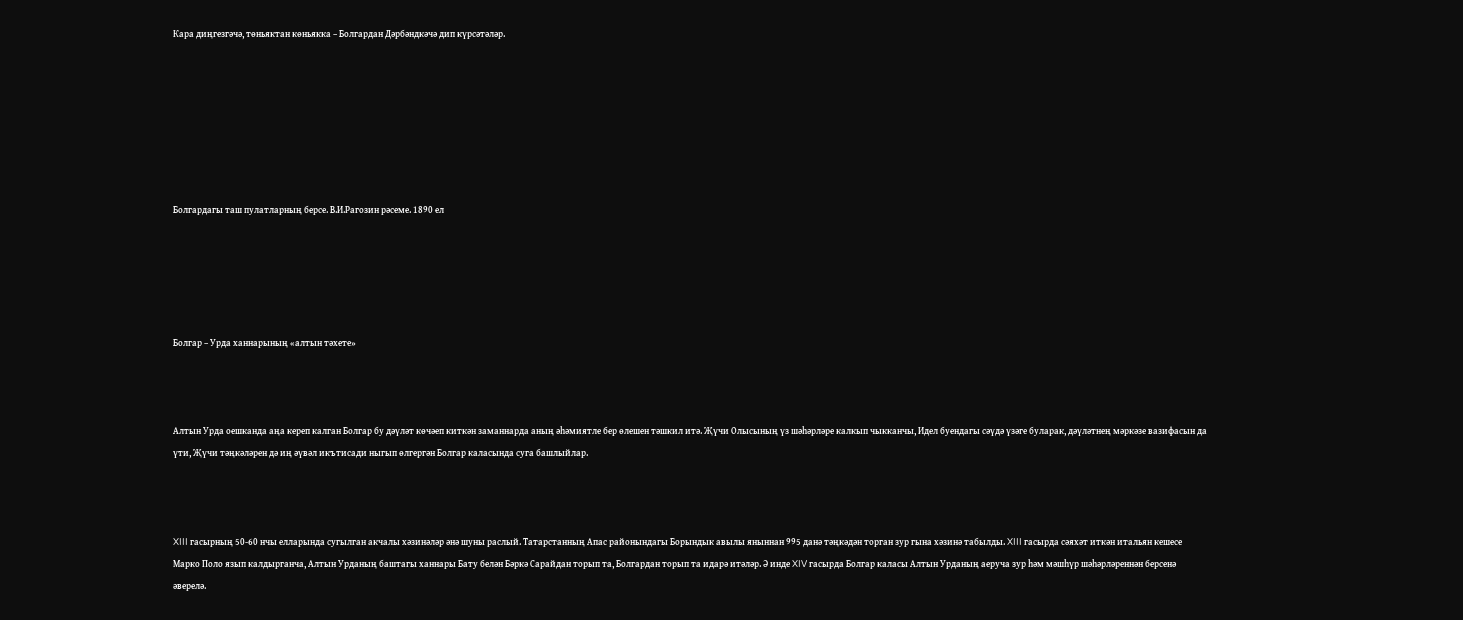Кара диңгезгәчә, төньяктан көньякка – Болгардан Дәрбәндкәчә дип күрсәтәләр.







Болгардагы таш пулатларның берсе. В.И.Рагозин рәсеме. 1890 ел





Болгар – Урда ханнарының «алтын тәхете»



Алтын Урда оешканда аңа кереп калган Болгар бу дәүләт көчәеп киткән заманнарда аның әһәмиятле бер өлешен тәшкил итә. Җүчи Олысының үз шәһәрләре калкып чыкканчы, Идел буендагы сәүдә үзәге буларак, дәүләтнең мәркәзе вазифасын да үти, Җүчи тәңкәләрен дә иң әүвәл икътисади ныгып өлгергән Болгар каласында суга башлыйлар.



XIII гасырның 50-60 нчы елларында сугылган акчалы хәзинәләр әнә шуны раслый. Татарстанның Апас районындагы Борындык авылы яныннан 995 данә тәңкәдән торган зур гына хәзинә табылды. XIII гасырда сәяхәт иткән итальян кешесе Марко Поло язып калдырганча, Алтын Урданың баштагы ханнары Бату белән Бәркә Сарайдан торып та, Болгардан торып та идарә итәләр. Ә инде XIV гасырда Болгар каласы Алтын Урданың аеруча зур һәм мәшһүр шәһәрләреннән берсенә әверелә.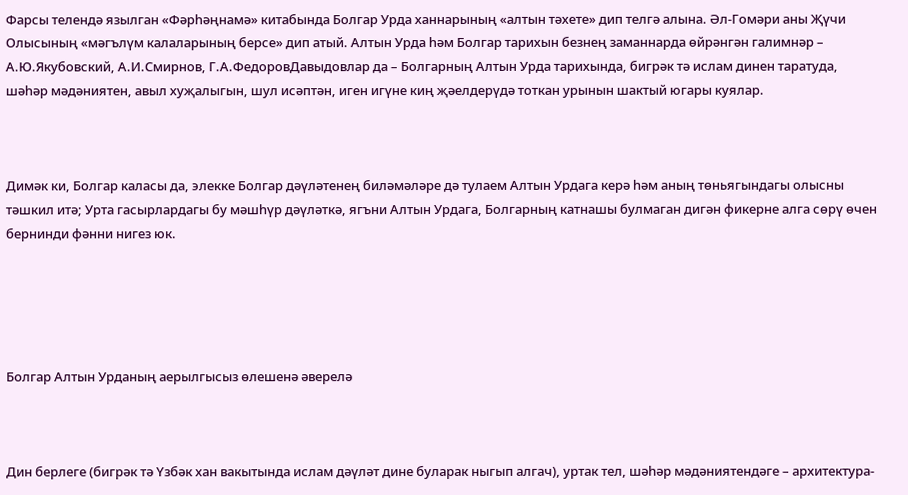Фарсы телендә язылган «Фәрһәңнамә» китабында Болгар Урда ханнарының «алтын тәхете» дип телгә алына. Әл-Гомәри аны Җүчи Олысының «мәгълүм калаларының берсе» дип атый. Алтын Урда һәм Болгар тарихын безнең заманнарда өйрәнгән галимнәр – А.Ю.Якубовский, А.И.Смирнов, Г.А.ФедоровДавыдовлар да – Болгарның Алтын Урда тарихында, бигрәк тә ислам динен таратуда, шәһәр мәдәниятен, авыл хуҗалыгын, шул исәптән, иген игүне киң җәелдерүдә тоткан урынын шактый югары куялар.



Димәк ки, Болгар каласы да, элекке Болгар дәүләтенең биләмәләре дә тулаем Алтын Урдага керә һәм аның төньягындагы олысны тәшкил итә; Урта гасырлардагы бу мәшһүр дәүләткә, ягъни Алтын Урдага, Болгарның катнашы булмаган дигән фикерне алга сөрү өчен бернинди фәнни нигез юк.





Болгар Алтын Урданың аерылгысыз өлешенә әверелә



Дин берлеге (бигрәк тә Үзбәк хан вакытында ислам дәүләт дине буларак ныгып алгач), уртак тел, шәһәр мәдәниятендәге – архитектура-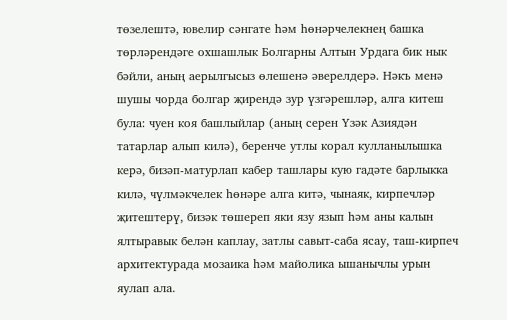төзелештә, ювелир сәнгате һәм һөнәрчелекнең башка төрләрендәге охшашлык Болгарны Алтын Урдага бик нык бәйли, аның аерылгысыз өлешенә әверелдерә. Нәкъ менә шушы чорда болгар җирендә зур үзгәрешләр, алга китеш була: чуен коя башлыйлар (аның серен Үзәк Азиядән татарлар алып килә), беренче утлы корал кулланылышка керә, бизәп-матурлап кабер ташлары кую гадәте барлыкка килә, чүлмәкчелек һөнәре алга китә, чынаяк, кирпечләр җитештерү, бизәк төшереп яки язу язып һәм аны калын ялтыравык белән каплау, затлы савыт-саба ясау, таш-кирпеч архитектурада мозаика һәм майолика ышанычлы урын яулап ала.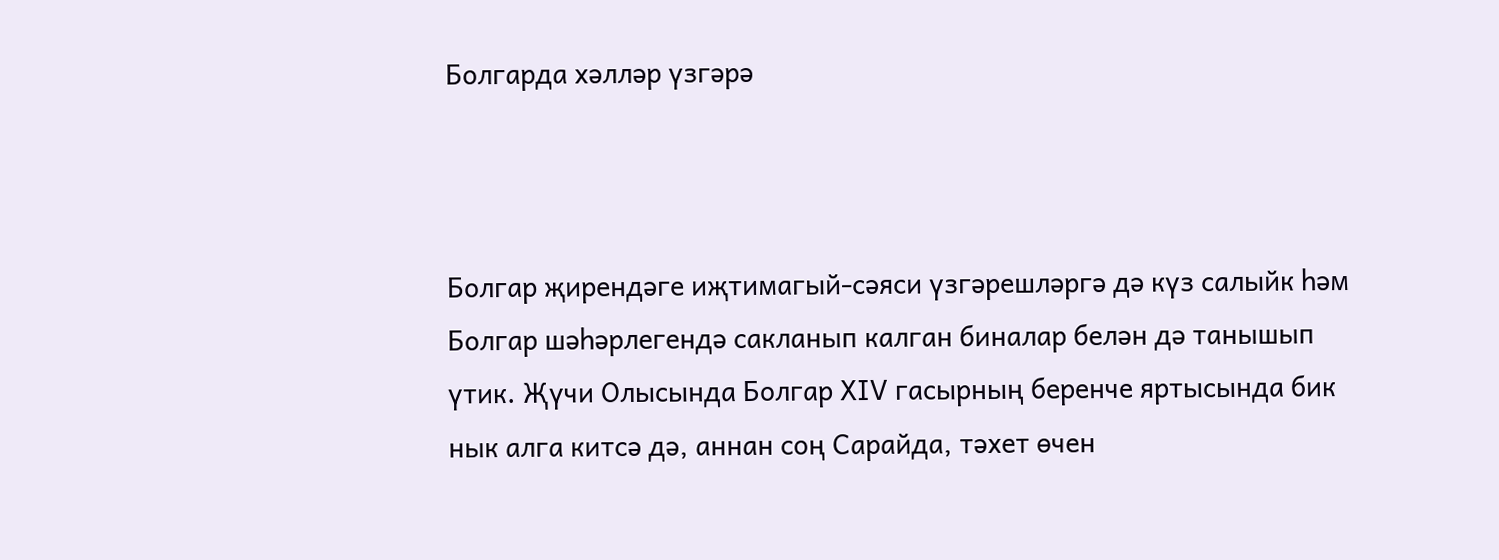Болгарда хәлләр үзгәрә



Болгар җирендәге иҗтимагый-сәяси үзгәрешләргә дә күз салыйк һәм Болгар шәһәрлегендә сакланып калган биналар белән дә танышып үтик. Җүчи Олысында Болгар XIV гасырның беренче яртысында бик нык алга китсә дә, аннан соң Сарайда, тәхет өчен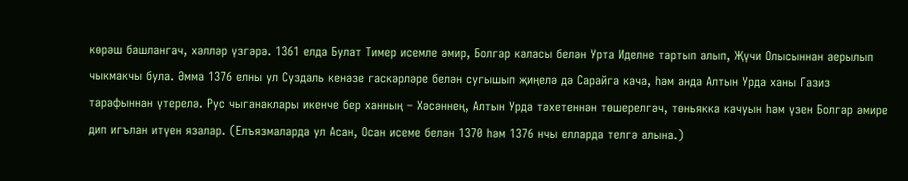көрәш башлангач, хәлләр үзгәрә. 1361 елда Булат Тимер исемле әмир, Болгар каласы белән Урта Иделне тартып алып, Җүчи Олысыннан аерылып чыкмакчы була. Әмма 1376 елны ул Суздаль кенәзе гаскәрләре белән сугышып җиңелә дә Сарайга кача, һәм анда Алтын Урда ханы Газиз тарафыннан үтерелә. Рус чыганаклары икенче бер ханның – Хәсәннең, Алтын Урда тәхетеннән төшерелгәч, төньякка качуын һәм үзен Болгар әмире дип игълан итүен язалар. (Елъязмаларда ул Асан, Осан исеме белән 1370 һәм 1376 нчы елларда телгә алына.)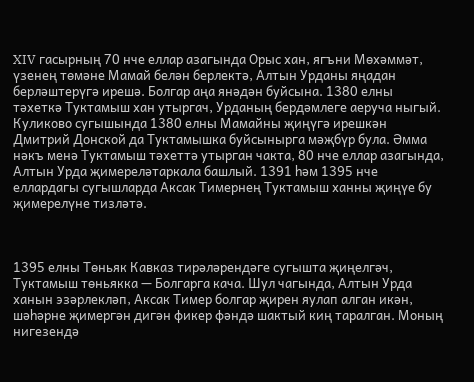XIV гасырның 70 нче еллар азагында Орыс хан, ягъни Мөхәммәт, үзенең төмәне Мамай белән берлектә, Алтын Урданы яңадан берләштерүгә ирешә. Болгар аңа янәдән буйсына. 1380 елны тәхеткә Туктамыш хан утыргач, Урданың бердәмлеге аеруча ныгый. Куликово сугышында 1380 елны Мамайны җиңүгә ирешкән Дмитрий Донской да Туктамышка буйсынырга мәҗбүр була. Әмма нәкъ менә Туктамыш тәхеттә утырган чакта, 80 нче еллар азагында, Алтын Урда җимереләтаркала башлый. 1391 һәм 1395 нче еллардагы сугышларда Аксак Тимернең Туктамыш ханны җиңүе бу җимерелүне тизләтә.



1395 елны Төньяк Кавказ тирәләрендәге сугышта җиңелгәч, Туктамыш төньякка — Болгарга кача. Шул чагында, Алтын Урда ханын эзәрлекләп, Аксак Тимер болгар җирен яулап алган икән, шәһәрне җимергән дигән фикер фәндә шактый киң таралган. Моның нигезендә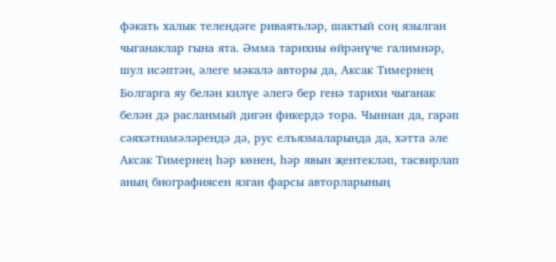фәкать халык телендәге риваятьләр, шактый соң язылган чыганаклар гына ята. Әмма тарихны өйрәнүче галимнәр, шул исәптән, әлеге мәкалә авторы да, Аксак Тимернең Болгарга яу белән килүе әлегә бер генә тарихи чыганак белән дә расланмый дигән фикердә тора. Чыннан да, гарәп сәяхәтнамәләрендә дә, рус елъязмаларында да, хәтта әле Аксак Тимернең һәр көнен, һәр явын җентекләп, тасвирлап аның биографиясен язган фарсы авторларының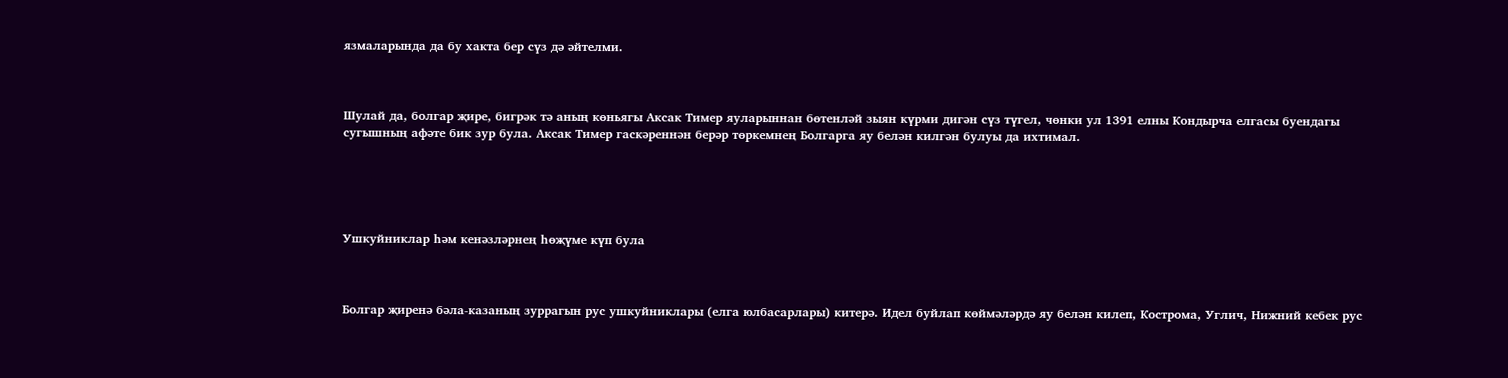язмаларында да бу хакта бер сүз дә әйтелми.



Шулай да, болгар җире, бигрәк тә аның көньягы Аксак Тимер яуларыннан бөтенләй зыян күрми дигән сүз түгел, чөнки ул 1391 елны Кондырча елгасы буендагы сугышның афәте бик зур була. Аксак Тимер гаскәреннән берәр төркемнең Болгарга яу белән килгән булуы да ихтимал.





Ушкуйниклар һәм кенәзләрнең һөҗүме күп була



Болгар җиренә бәла-казаның зуррагын рус ушкуйниклары (елга юлбасарлары) китерә. Идел буйлап көймәләрдә яу белән килеп, Кострома, Углич, Нижний кебек рус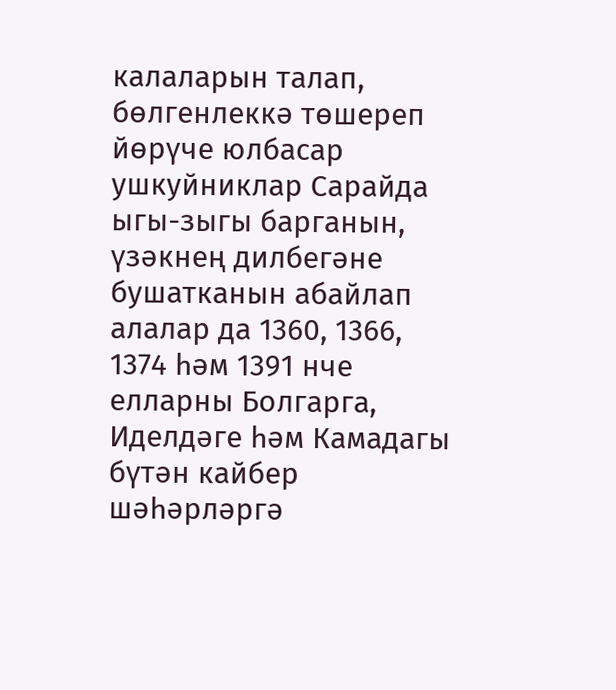калаларын талап, бөлгенлеккә төшереп йөрүче юлбасар ушкуйниклар Сарайда ыгы-зыгы барганын, үзәкнең дилбегәне бушатканын абайлап алалар да 1360, 1366, 1374 һәм 1391 нче елларны Болгарга, Иделдәге һәм Камадагы бүтән кайбер шәһәрләргә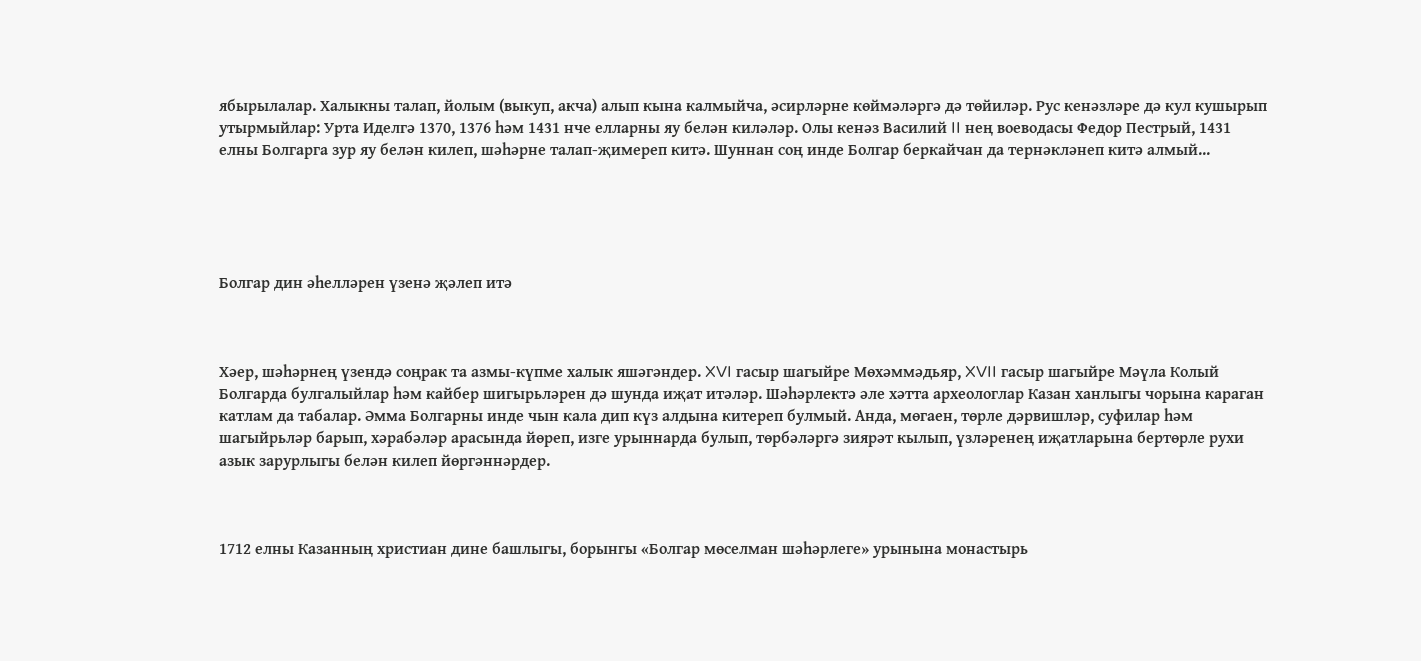ябырылалар. Халыкны талап, йолым (выкуп, акча) алып кына калмыйча, әсирләрне көймәләргә дә төйиләр. Рус кенәзләре дә кул кушырып утырмыйлар: Урта Иделгә 1370, 1376 һәм 1431 нче елларны яу белән киләләр. Олы кенәз Василий II нең воеводасы Федор Пестрый, 1431 елны Болгарга зур яу белән килеп, шәһәрне талап-җимереп китә. Шуннан соң инде Болгар беркайчан да тернәкләнеп китә алмый...





Болгар дин әһелләрен үзенә җәлеп итә



Хәер, шәһәрнең үзендә соңрак та азмы-күпме халык яшәгәндер. XVI гасыр шагыйре Мөхәммәдьяр, XVII гасыр шагыйре Мәүла Колый Болгарда булгалыйлар һәм кайбер шигырьләрен дә шунда иҗат итәләр. Шәһәрлектә әле хәтта археологлар Казан ханлыгы чорына караган катлам да табалар. Әмма Болгарны инде чын кала дип күз алдына китереп булмый. Анда, мөгаен, төрле дәрвишләр, суфилар һәм шагыйрьләр барып, хәрабәләр арасында йөреп, изге урыннарда булып, төрбәләргә зиярәт кылып, үзләренең иҗатларына бертөрле рухи азык зарурлыгы белән килеп йөргәннәрдер.



1712 елны Казанның христиан дине башлыгы, борынгы «Болгар мөселман шәһәрлеге» урынына монастырь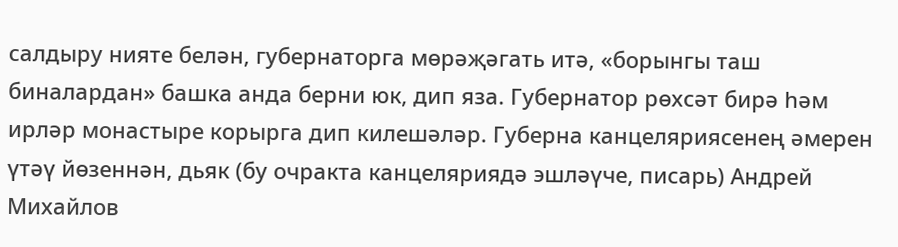салдыру нияте белән, губернаторга мөрәҗәгать итә, «борынгы таш биналардан» башка анда берни юк, дип яза. Губернатор рөхсәт бирә һәм ирләр монастыре корырга дип килешәләр. Губерна канцеляриясенең әмерен үтәү йөзеннән, дьяк (бу очракта канцеляриядә эшләүче, писарь) Андрей Михайлов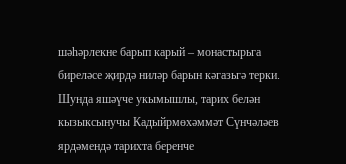шәһәрлекне барып карый – монастырьга биреләсе җирдә ниләр барын кәгазьгә терки. Шунда яшәүче укымышлы, тарих белән кызыксынучы Кадыйрмөхәммәт Сүнчәләев ярдәмендә тарихта беренче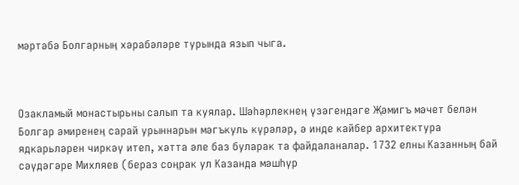мәртәбә Болгарның хәрабәләре турында язып чыга.



Озакламый монастырьны салып та куялар. Шәһәрлекнең үзәгендәге Җәмигъ мәчет белән Болгар әмиренең сарай урыннарын мәгъкуль күрәләр, ә инде кайбер архитектура ядкарьләрен чиркәү итеп, хәтта әле баз буларак та файдаланалар. 1732 елны Казанның бай сәүдәгәре Михляев (бераз соңрак ул Казанда мәшһүр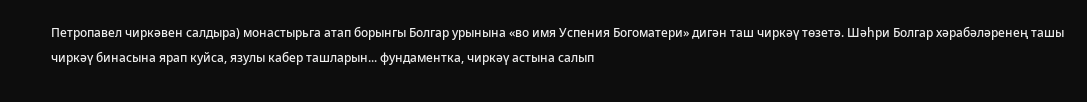Петропавел чиркәвен салдыра) монастырьга атап борынгы Болгар урынына «во имя Успения Богоматери» дигән таш чиркәү төзетә. Шәһри Болгар хәрабәләренең ташы чиркәү бинасына ярап куйса, язулы кабер ташларын... фундаментка, чиркәү астына салып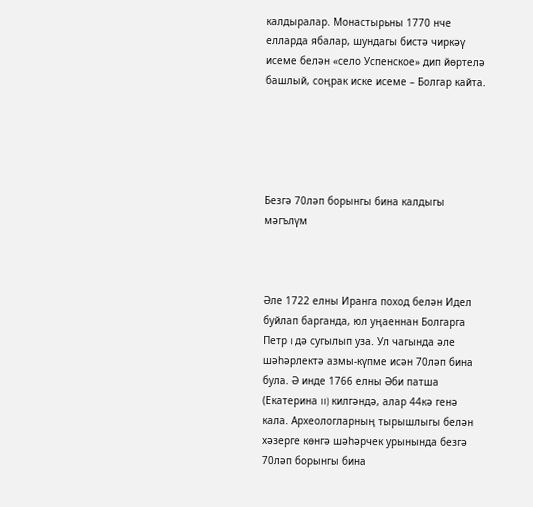калдыралар. Монастырьны 1770 нче елларда ябалар, шундагы бистә чиркәү исеме белән «село Успенское» дип йөртелә башлый, соңрак иске исеме – Болгар кайта.





Безгә 70ләп борынгы бина калдыгы мәгълүм



Әле 1722 елны Иранга поход белән Идел буйлап барганда, юл уңаеннан Болгарга Петр I дә сугылып уза. Ул чагында әле шәһәрлектә азмы-күпме исән 70ләп бина була. Ә инде 1766 елны Әби патша (Екатерина II) килгәндә, алар 44кә генә кала. Археологларның тырышлыгы белән хәзерге көнгә шәһәрчек урынында безгә 70ләп борынгы бина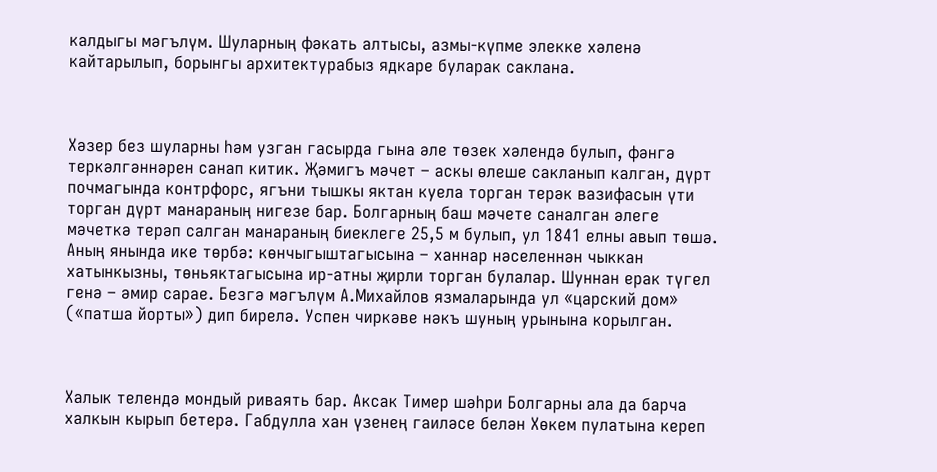калдыгы мәгълүм. Шуларның фәкать алтысы, азмы-күпме элекке хәленә кайтарылып, борынгы архитектурабыз ядкаре буларак саклана.



Хәзер без шуларны һәм узган гасырда гына әле төзек хәлендә булып, фәнгә теркәлгәннәрен санап китик. Җәмигъ мәчет – аскы өлеше сакланып калган, дүрт почмагында контрфорс, ягъни тышкы яктан куела торган терәк вазифасын үти торган дүрт манараның нигезе бар. Болгарның баш мәчете саналган әлеге мәчеткә терәп салган манараның биеклеге 25,5 м булып, ул 1841 елны авып төшә. Аның янында ике төрбә: көнчыгыштагысына – ханнар нәселеннән чыккан хатынкызны, төньяктагысына ир-атны җирли торган булалар. Шуннан ерак түгел генә – әмир сарае. Безгә мәгълүм А.Михайлов язмаларында ул «царский дом» («патша йорты») дип бирелә. Успен чиркәве нәкъ шуның урынына корылган.



Халык телендә мондый риваять бар. Аксак Тимер шәһри Болгарны ала да барча халкын кырып бетерә. Габдулла хан үзенең гаиләсе белән Хөкем пулатына кереп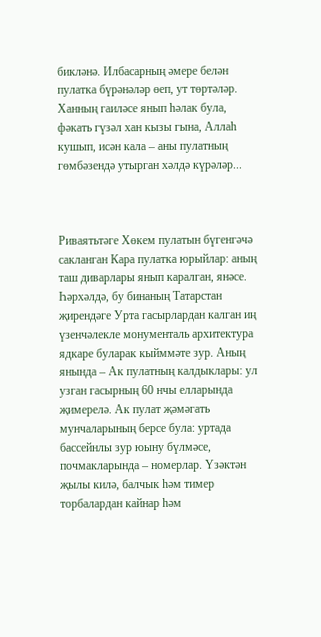бикләнә. Илбасарның әмере белән пулатка бүрәнәләр өеп, ут төртәләр. Ханның гаиләсе янып һәлак була, фәкать гүзәл хан кызы гына, Аллаһ кушып, исән кала – аны пулатның гөмбәзендә утырган хәлдә күрәләр...



Риваятьтәге Хөкем пулатын бүгенгәчә сакланган Кара пулатка юрыйлар: аның таш диварлары янып каралган, янәсе. Һәрхәлдә, бу бинаның Татарстан җирендәге Урта гасырлардан калган иң үзенчәлекле монументаль архитектура ядкаре буларак кыйммәте зур. Аның янында – Ак пулатның калдыклары: ул узган гасырның 60 нчы елларында җимерелә. Ак пулат җәмәгать мунчаларының берсе була: уртада бассейнлы зур юыну бүлмәсе, почмакларында – номерлар. Үзәктән җылы килә, балчык һәм тимер торбалардан кайнар һәм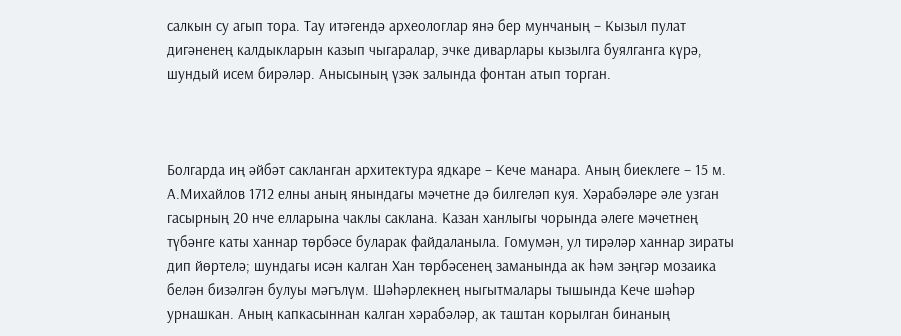салкын су агып тора. Тау итәгендә археологлар янә бер мунчаның – Кызыл пулат дигәненең калдыкларын казып чыгаралар, эчке диварлары кызылга буялганга күрә, шундый исем бирәләр. Анысының үзәк залында фонтан атып торган.



Болгарда иң әйбәт сакланган архитектура ядкаре – Кече манара. Аның биеклеге – 15 м. А.Михайлов 1712 елны аның янындагы мәчетне дә билгеләп куя. Хәрабәләре әле узган гасырның 20 нче елларына чаклы саклана. Казан ханлыгы чорында әлеге мәчетнең түбәнге каты ханнар төрбәсе буларак файдаланыла. Гомумән, ул тирәләр ханнар зираты дип йөртелә; шундагы исән калган Хан төрбәсенең заманында ак һәм зәңгәр мозаика белән бизәлгән булуы мәгълүм. Шәһәрлекнең ныгытмалары тышында Кече шәһәр урнашкан. Аның капкасыннан калган хәрабәләр, ак таштан корылган бинаның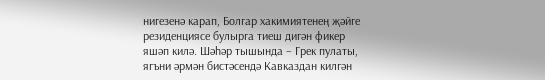нигезенә карап, Болгар хакимиятенең җәйге резиденциясе булырга тиеш дигән фикер яшәп килә. Шәһәр тышында – Грек пулаты, ягъни әрмән бистәсендә Кавказдан килгән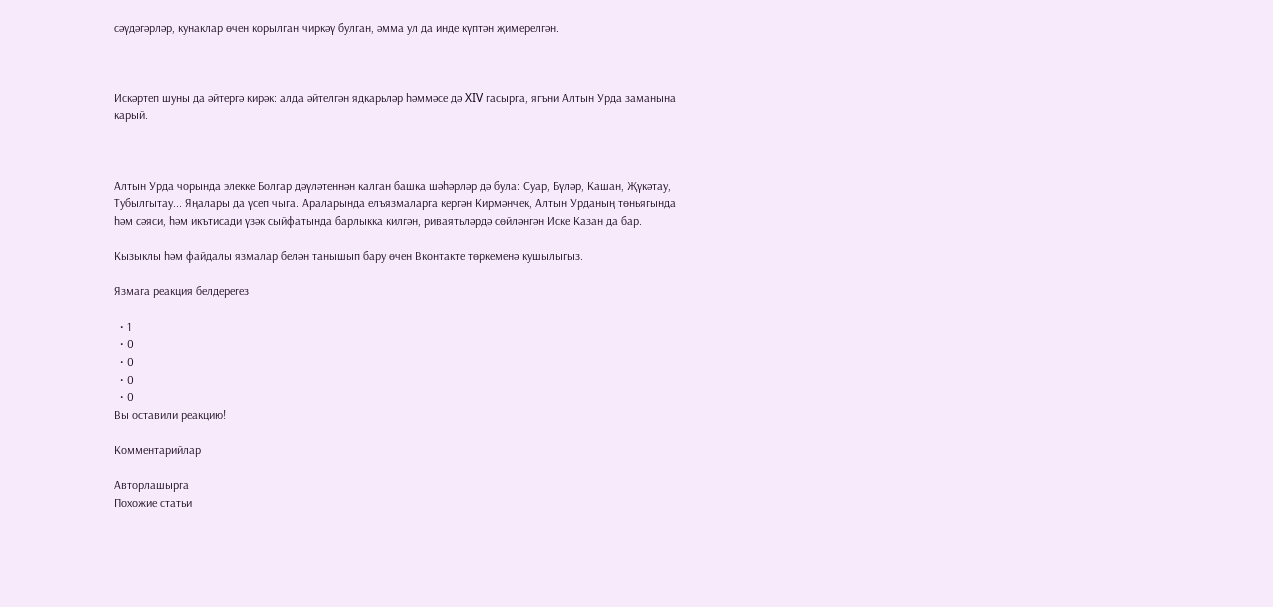сәүдәгәрләр, кунаклар өчен корылган чиркәү булган, әмма ул да инде күптән җимерелгән.



Искәртеп шуны да әйтергә кирәк: алда әйтелгән ядкарьләр һәммәсе дә XIV гасырга, ягъни Алтын Урда заманына карый.



Алтын Урда чорында элекке Болгар дәүләтеннән калган башка шәһәрләр дә була: Суар, Бүләр, Кашан, Җүкәтау, Тубылгытау... Яңалары да үсеп чыга. Араларында елъязмаларга кергән Кирмәнчек, Алтын Урданың төньягында һәм сәяси, һәм икътисади үзәк сыйфатында барлыкка килгән, риваятьләрдә сөйләнгән Иске Казан да бар.

Кызыклы һәм файдалы язмалар белән танышып бару өчен Вконтакте төркеменә кушылыгыз.

Язмага реакция белдерегез

  • 1
  • 0
  • 0
  • 0
  • 0
Вы оставили реакцию!

Комментарийлар

Авторлашырга
Похожие статьи